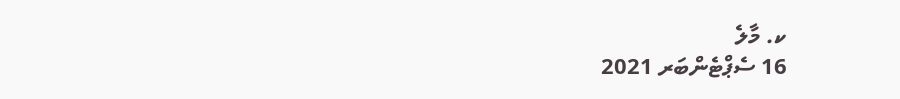ކ. މާލެ
16 ސެޕްޓެންބަރ 2021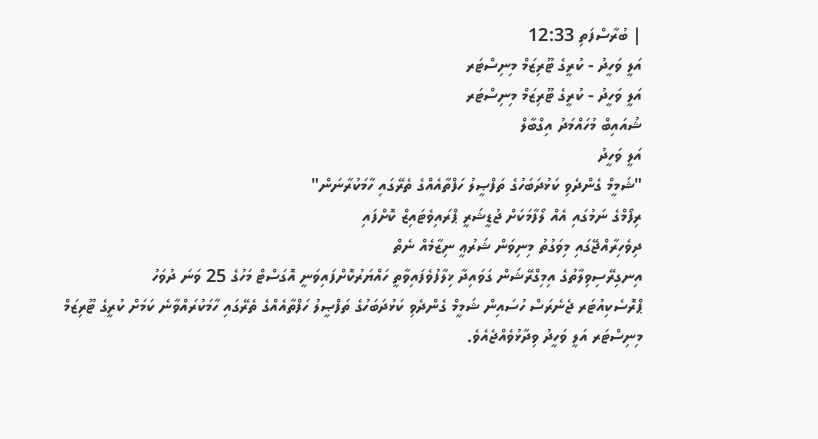| ބުރާސްފަތި 12:33
އަލީ ވަހީދު - ކުރީގެ ޓޫރިޒަމް މިނިސްޓަރ
އަލީ ވަހީދު - ކުރީގެ ޓޫރިޒަމް މިނިސްޓަރ
ޝުއައިބް މުހައްމަދު އިގްބާލް
އަލީ ވަހީދު
"ޝަމީމް ގެންދެވި ކަޅުދަބަހުގެ ތަފްޞީލު ހަފްތާއެއްގެ ތެރޭގައި ހާމަކުރާނަން"
ރިފޯމްގެ ނަމުގައި އެއް ލޯފާމަކަށް ޖުޑީޝަރީ ޕްރައިވެޓައިޒް ކޮށްފައި
ދިވެހިރާއްޖޭގައި މިވަގުތު މިނިވަން ޝަރުޢީ ނިޒާމެއް ނެތް
އިނގިރޭސިވިލާތުގެ އިމިގްރޭޝަން ގަވައިދާ ޚިލާފުވެފައިވާތީ ހައްޔަރުކޮށްފައިވަނީ އޮގަސްޓް މަހުގެ 25 ވަނަ ދުވަހު
ޕްރޮސެކިއުޓަރ ޖެނެރަސް ހުސައިން ޝަމީމް ގެންދެވި ކަޅުދަބަހުގެ ތަފްޞީލު ހަފްތާއެއްގެ ތެރޭގައި ހާމަކުރައްވާނެ ކަމަށް ކުރީގެ ޓޫރިޒަމް މިނިސްޓަރ އަލީ ވަހީދު ވިދާޅުވެއްޖެއެވެ.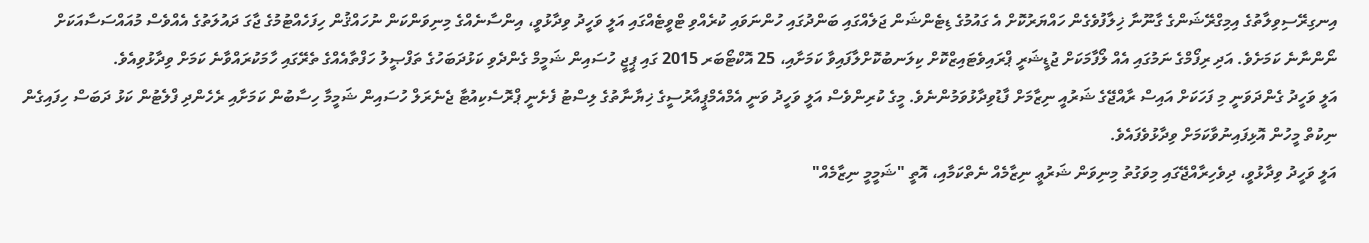އިނގިރޭސިވިލާތުގެ އިމިގްރޭޝަންގެ ގާނޫނާ ޚިލާފުވެގެން ހައްޔަރުކޮށް އެ ގައުމުގެ ޑިޓެންޝަން ޖަލެއްގައި ބަންދުގައި ހުންނަވައި ކުރެއްވި ޓްވީޓެއްގައި އަލީ ވަހީދު ވިދާޅުވީ، އިންސާނެއްގެ މިނިވަންކަން ނުހައްޤުން ހިފަހެއްޓުމުގެ ޖާގަ ދައުލަތުގެ އެއްވެސް މުއައްސަސާއަކަށް ނޯންނާނެ ކަމަށެވެ. އަދި ރިފޯމްގެ ނަމުގައި އެއް ލޯފާމަކަށް ޖުޑީޝަރީ ޕްރައިވެޓައިޒްކޮށް ކިލަނބުކޮށްލާފައިވާ ކަމަށާއި، 25 އޮކްޓޯބަރ 2015 ގައި ޕީޖީ ހުސައިން ޝަމީމް ގެންދެވި ކަޅުދަބަހުގެ ތަފްޞީލު ހަފްތާއެއްގެ ތެރޭގައި ހާމަކުރައްވާނެ ކަމަށް ވިދާޅުވިއެވެ.
އަލީ ވަހީދު ގެންދަވަނީ މި ފަހަކަށް އައިސް ރާއްޖޭގެ ޝަރުއީ ނިޒާމަށް ފާޑުވިދާޅުވަމުންނެވެ. މީގެ ކުރިންވެސް އަލީ ވަހީދު ވަނީ އެމްއެމްޕީއާރުސީގެ ޚިޔާނާތުގެ ލިސްޓު ފެށެނީ ޕްރޮސެކިއުޓާ ޖެނެރަލް ހުސައިން ޝަމީމާ ހިސާބުން ކަމަށާއި ރެހެންދި ފްލެޓުން ކަޅު ދަބަސް ހިފައިގެން ނިކުތް މީހުން އޮޅިފައިނުވާކަމަށް ވިދާޅުވެފައެވެ.
އަލީ ވަހީދު ވިދާޅުވީ، ދިވެހިރާއްޖޭގައި މިވަގުތު މިނިވަން ޝަރުޢީ ނިޒާމެއް ނެތްކަމާއި، އޮތީ "ޝަމީމީ ނިޒާމެއް"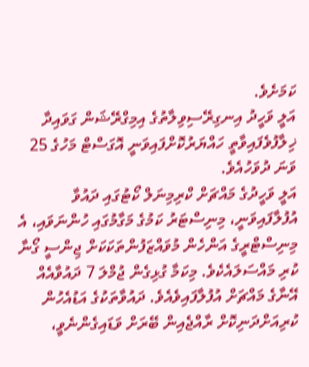ކަމަށެވެ.
އަލީ ވަހީދު އިނގިރޭސިވިލާތުގެ އިމިގްރޭޝަން ގަވައިދާ ޚިލާފުވެފައިވާތީ ހައްޔަރުކޮށްފައިވަނީ އޮގަސްޓް މަހުގެ 25 ވަނަ ދުވަހުއެވެ.
އަލީ ވަހީދުގެ މައްޗަށް ކްރިމިނަލް ކޯޓުގައި ދައުވާ އުފުލާފައިވަނީ، މިނިސްޓަރު ކަމުގެ މަގާމުގައި ހުންނަވައި، އެ މިނިސްޓްރީގެ އަންހެން މުވައްޒަފުންތަކަކަށް ޖިންސީ ގޯނާ ކުރި މައްސަލައެކެވެ. މިކަމާ ގުޅިގެން ޖުމްލަ 7 ދައުވާއެއް އޭނާގެ މައްޗަށް އުފުލާފައިވެއެވެ. ދައުވާތަކުގެ އަޑުއެހުން ކުރިއަށްދަނިކޮށް ރާއްޖެއިން ބޭރަށް ވަޑައިގެންނެވީ،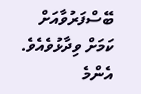ބޭސްފަރުވާއަށް ކަމަށް ވިދާޅުވެއެވެ.
އެންމެ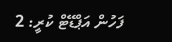ފަހުން އަޕްޑޭޓް ކުރީ: 2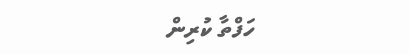ހަފްތާ ކުރިން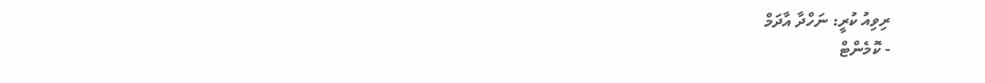ރިވިއު ކުރީ: ނަހްދާ އާދަމް
- ކޮމެންޓް